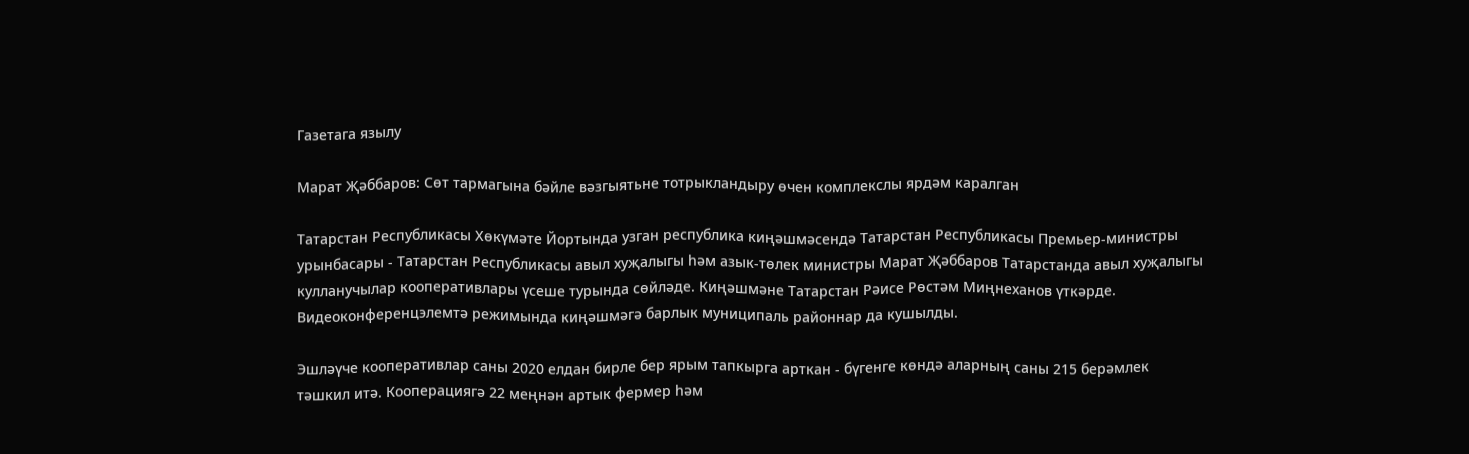Газетага язылу

Марат Җәббаров: Сөт тармагына бәйле вәзгыятьне тотрыкландыру өчен комплекслы ярдәм каралган

Татарстан Республикасы Хөкүмәте Йортында узган республика киңәшмәсендә Татарстан Республикасы Премьер-министры урынбасары - Татарстан Республикасы авыл хуҗалыгы һәм азык-төлек министры Марат Җәббаров Татарстанда авыл хуҗалыгы кулланучылар кооперативлары үсеше турында сөйләде. Киңәшмәне Татарстан Рәисе Рөстәм Миңнеханов үткәрде. Видеоконференцэлемтә режимында киңәшмәгә барлык муниципаль районнар да кушылды.

Эшләүче кооперативлар саны 2020 елдан бирле бер ярым тапкырга арткан - бүгенге көндә аларның саны 215 берәмлек тәшкил итә. Кооперациягә 22 меңнән артык фермер һәм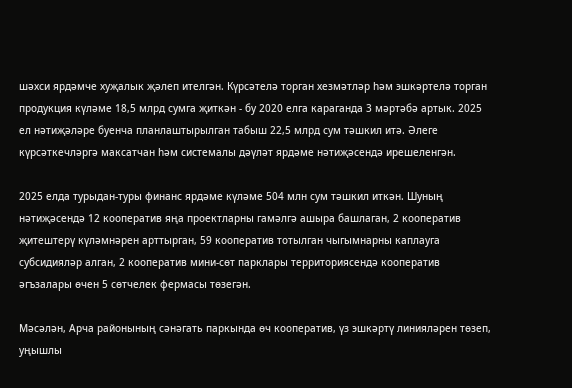шәхси ярдәмче хуҗалык җәлеп ителгән. Күрсәтелә торган хезмәтләр һәм эшкәртелә торган продукция күләме 18,5 млрд сумга җиткән - бу 2020 елга караганда 3 мәртәбә артык. 2025 ел нәтиҗәләре буенча планлаштырылган табыш 22,5 млрд сум тәшкил итә. Әлеге күрсәткечләргә максатчан һәм системалы дәүләт ярдәме нәтиҗәсендә ирешеленгән.

2025 елда турыдан-туры финанс ярдәме күләме 504 млн сум тәшкил иткән. Шуның нәтиҗәсендә 12 кооператив яңа проектларны гамәлгә ашыра башлаган, 2 кооператив җитештерү күләмнәрен арттырган, 59 кооператив тотылган чыгымнарны каплауга субсидияләр алган, 2 кооператив мини-сөт парклары территориясендә кооператив әгъзалары өчен 5 сөтчелек фермасы төзегән.

Мәсәлән, Арча районының сәнәгать паркында өч кооператив, үз эшкәртү линияләрен төзеп, уңышлы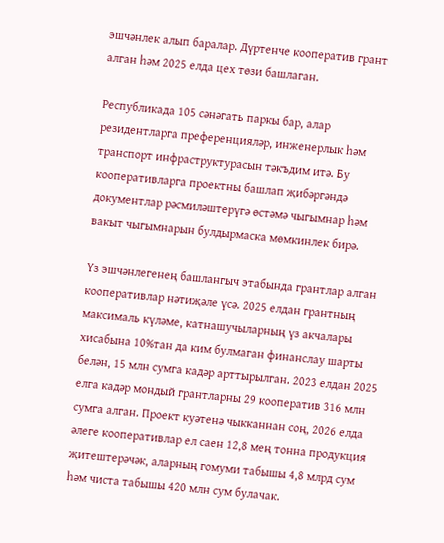эшчәнлек алып баралар. Дүртенче кооператив грант алган һәм 2025 елда цех төзи башлаган.

Республикада 105 сәнәгать паркы бар, алар резидентларга преференцияләр, инженерлык һәм транспорт инфраструктурасын тәкъдим итә. Бу кооперативларга проектны башлап җибәргәндә документлар рәсмиләштерүгә өстәмә чыгымнар һәм вакыт чыгымнарын булдырмаска мөмкинлек бирә.

Үз эшчәнлегенең башлангыч этабында грантлар алган кооперативлар нәтиҗәле үсә. 2025 елдан грантның максималь күләме, катнашучыларның үз акчалары хисабына 10%тан да ким булмаган финанслау шарты белән, 15 млн сумга кадәр арттырылган. 2023 елдан 2025 елга кадәр мондый грантларны 29 кооператив 316 млн сумга алган. Проект куәтенә чыкканнан соң, 2026 елда әлеге кооперативлар ел саен 12,8 мең тонна продукция җитештерәчәк, аларның гомуми табышы 4,8 млрд сум һәм чиста табышы 420 млн сум булачак.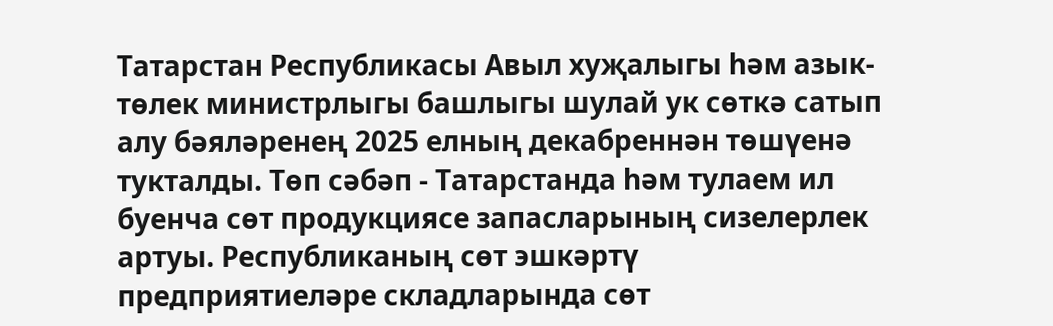Татарстан Республикасы Авыл хуҗалыгы һәм азык-төлек министрлыгы башлыгы шулай ук сөткә сатып алу бәяләренең 2025 елның декабреннән төшүенә тукталды. Төп сәбәп - Татарстанда һәм тулаем ил буенча сөт продукциясе запасларының сизелерлек артуы. Республиканың сөт эшкәртү предприятиеләре складларында сөт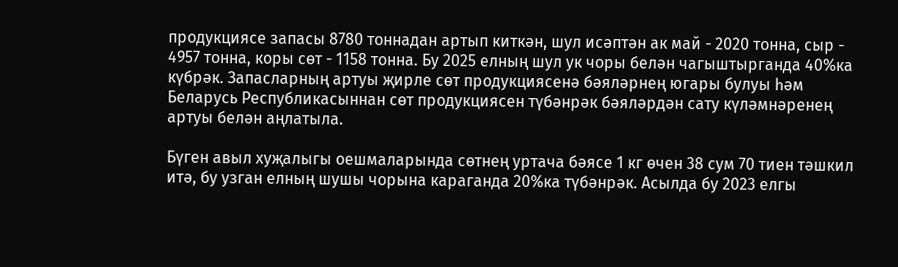продукциясе запасы 8780 тоннадан артып киткән, шул исәптән ак май - 2020 тонна, сыр - 4957 тонна, коры сөт - 1158 тонна. Бу 2025 елның шул ук чоры белән чагыштырганда 40%ка күбрәк. Запасларның артуы җирле сөт продукциясенә бәяләрнең югары булуы һәм Беларусь Республикасыннан сөт продукциясен түбәнрәк бәяләрдән сату күләмнәренең артуы белән аңлатыла.

Бүген авыл хуҗалыгы оешмаларында сөтнең уртача бәясе 1 кг өчен 38 сум 70 тиен тәшкил итә, бу узган елның шушы чорына караганда 20%ка түбәнрәк. Асылда бу 2023 елгы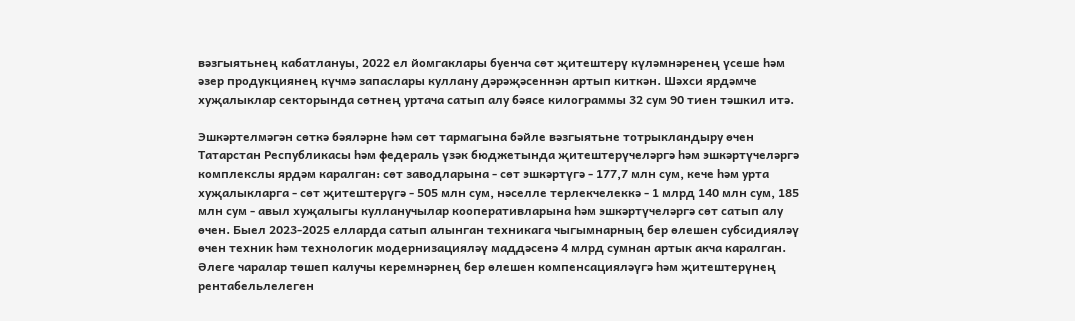вәзгыятьнең кабатлануы, 2022 ел йомгаклары буенча сөт җитештерү күләмнәренең үсеше һәм әзер продукциянең күчмә запаслары куллану дәрәҗәсеннән артып киткән. Шәхси ярдәмче хуҗалыклар секторында сөтнең уртача сатып алу бәясе килограммы 32 сум 90 тиен тәшкил итә.

Эшкәртелмәгән сөткә бәяләрне һәм сөт тармагына бәйле вәзгыятьне тотрыкландыру өчен Татарстан Республикасы һәм федераль үзәк бюджетында җитештерүчеләргә һәм эшкәртүчеләргә комплекслы ярдәм каралган: сөт заводларына - сөт эшкәртүгә - 177,7 млн сум, кече һәм урта хуҗалыкларга - сөт җитештерүгә - 505 млн сум, нәселле терлекчелеккә - 1 млрд 140 млн сум, 185 млн сум - авыл хуҗалыгы кулланучылар кооперативларына һәм эшкәртүчеләргә сөт сатып алу өчен. Быел 2023-2025 елларда сатып алынган техникага чыгымнарның бер өлешен субсидияләү өчен техник һәм технологик модернизацияләү маддәсенә 4 млрд сумнан артык акча каралган. Әлеге чаралар төшеп калучы керемнәрнең бер өлешен компенсацияләүгә һәм җитештерүнең рентабельлелеген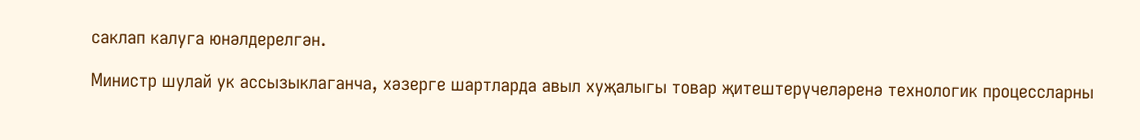саклап калуга юнәлдерелгән.

Министр шулай ук ассызыклаганча, хәзерге шартларда авыл хуҗалыгы товар җитештерүчеләренә технологик процессларны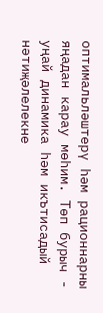оптимальләштерү һәм рационнарны яңадан карау мөһим. Төп бурыч - уңай динамика һәм икътисадый нәтиҗәлелекне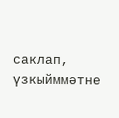саклап, үзкыйммәтне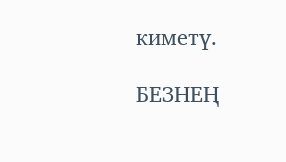киметү.

БЕЗНЕҢ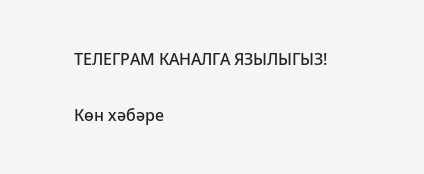ТЕЛЕГРАМ КАНАЛГА ЯЗЫЛЫГЫЗ!

Көн хәбәре